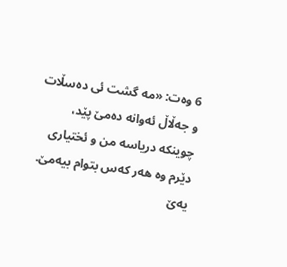6 وەت: «مه گشت ئی دەسڵات و جەڵاڵ ئەوانه دەمێ پێد، چوینکه دریاسه من و ئختیاری دێرم وه هەر کەس بتوام بیەمێ.
یەێ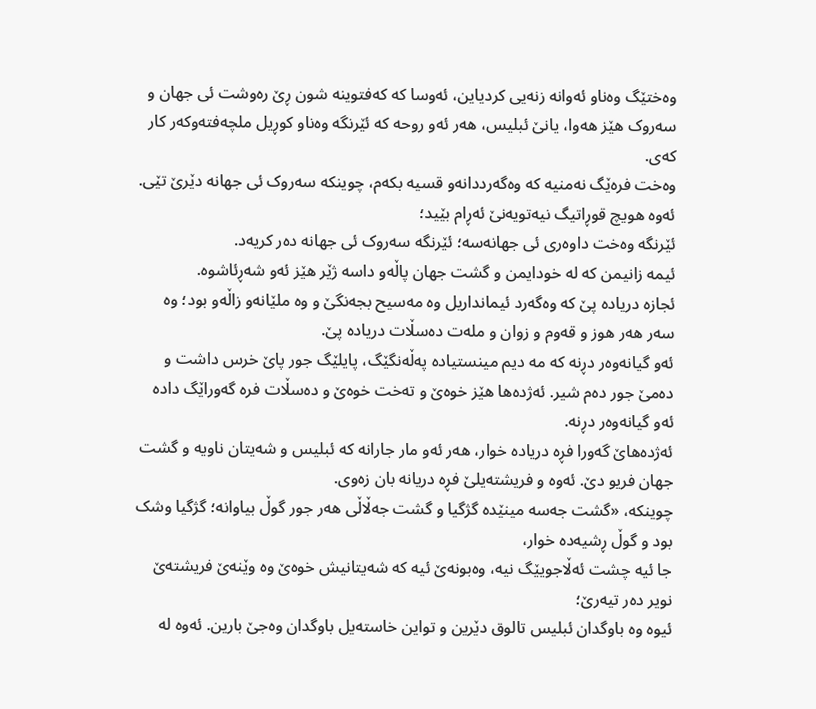وەختێگ وەناو ئەوانه زنەیی کردیاین، ئەوسا که کەفتوینه شون ڕێ رەوشت ئی جهان و سەروک هێز هەوا، یانێ ئبلیس، هەر ئەو روحه که ئێرنگه وەناو کوڕیل ملچەفتەوکەر کار کەی.
وەخت فرەێگ نەمنیه که وەگەرددانەو قسیه بکەم، چوینکه سەروک ئی جهانه دێرێ تێی. ئەوه هویچ قوڕاتیگ نیەتویەنێ ئەڕام بێید؛
ئێرنگه وەخت داوەری ئی جهانەسه؛ ئێرنگه سەروک ئی جهانه دەر کریەد.
ئیمه زانیمن که له خودایمن و گشت جهان پاڵەو داسه ژێر هێز ئەو شەڕئاشوه.
ئجازه دریاده پێ که وەگەرد ئیمانداریل وه مەسیح بجەنگێ و وه ملێانەو زاڵەو بود؛ وه سەر هەر هوز و قەوم و زوان و ملەت دەسڵات دریاده پێ.
ئەو گیانەوەر دڕنه که مه دیم مینستیاده پەڵەنگێگ، پایلێگ جور پاێ خرس داشت و دەمێ جور دەم شیر. ئەژدەها هێز خوەێ و تەخت خوەێ و دەسڵات فره گەوراێگ داده ئەو گیانەوەر دڕنه.
ئەژدەهاێ گەورا فڕه دریاده خوار، هەر ئەو مار جارانه که ئبلیس و شەیتان ناویه و گشت جهان فریو دێ. ئەوه و فریشتەیلێ فڕه دریانه بان زەوی.
چوینکه، «گشت جەسه مینێده گژگیا و گشت جەڵاڵی هەر جور گوڵ بیاوانه؛ گژگیا وشک بود و گوڵ ڕشیەده خوار،
جا ئیه چشت ئەڵاجویێگ نیه، وەبونەێ ئیه که شەیتانیش خوەێ وه وێنەێ فریشتەێ نویر دەر تیەرێ؛
ئیوه وه باوگدان ئبلیس تالوق دێرین و تواین خاستەیل باوگدان وەجێ بارین. ئەوه له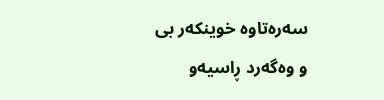سەرەتاوه خوینکەر بی و وەگەرد ڕاسیەو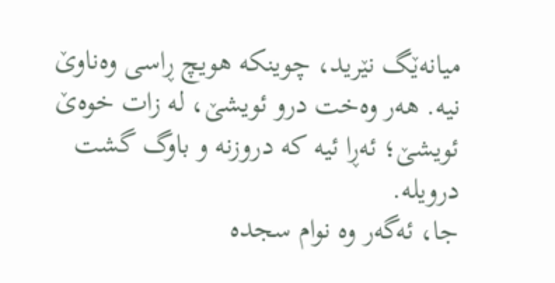میانەێگ نێرید، چوینکه هویچ ڕاسی وەناوێ نیه. هەر وەخت درو ئویشێ، له زات خوەێ ئویشێ؛ ئەڕا ئیه که دروزنه و باوگ گشت درویله.
جا، ئەگەر وه نوام سجده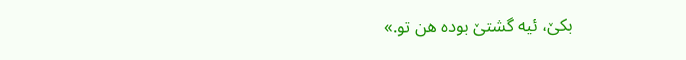بکێ، ئیه گشتێ بوده هن تو.»